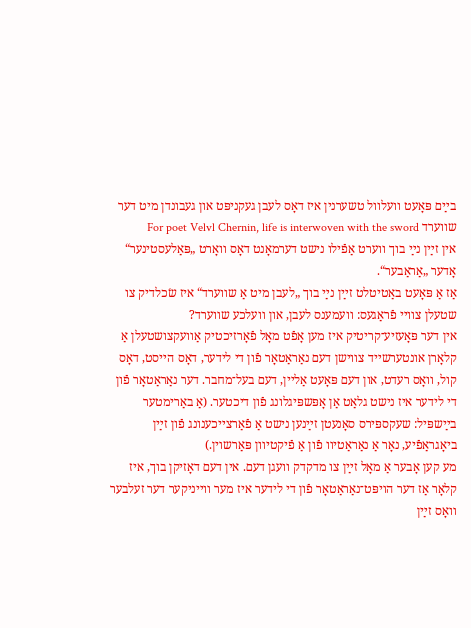בײַם פּאָעט וועלוול טשערנין איז דאָס לעבן געקניפּט און געבונדן מיט דער שווערד For poet Velvl Chernin, life is interwoven with the sword
אין זײַן נײַ בוך ווערט אַפֿילו נישט דערמאָנט דאָס װאָרט „פּאַלעסטינער“ אָדער „אַראַבער“.
אַז אַ פּאָעט באַטיטלט זײַן נײַ בוך „לעבן מיט אַ שװערד“ איז שׂכלדיק צו שטעלן צװײ פֿראַגעס: װעמענס לעבן, און װעלכע שװערד?
אין דער פּאָעזיע־קריטיק איז מען אָפֿט מאָל פֿאָרזיכטיק אַװעקצושטעלן אַ קלאָרן אונטערשײד צװישן דעם נאַראַטאָר פֿון די לידער, דאָס הײסט, דאָס קול, װאָס רעדט, און דעם פּאָעט אַלײן, דעם בעל־מחבר. דער נאַראַטאָר פֿון די לידער איז נישט גלאַט אַן אָפּשפּיגלונג פֿון דיכטער. (אַ באַרימטער בײַשפּיל: שעקספּירס סאָנעטן זײַנען נישט אַ פֿאַרצײכענונג פֿון זײַן ביאָגראַפֿיע, נאָר אַ נאַראַטיװ פֿון אַ פֿיקטיװן פּאַרשױן.)
מע קען אָבער אַ מאָל זײַן צו מדקדק וועגן דעם. אין דעם דאָזיקן בוך, איז קלאָר אַז דער הױפּט־נאַראַטאָר פֿון די לידער איז מער װײניקער דער זעלבער װאָס זײַן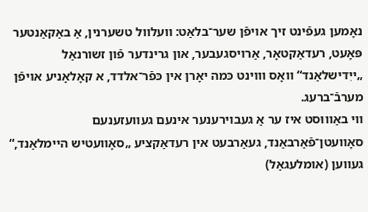נאָמען געפֿינט זיך אױפֿן שער־בלאַט: װעלװל טשערנין, אַ באַקאַנטער פּאָעט, רעדאַקטאָר, אַרױסגעבער, און גרינדער פֿון זשורנאַל „ייִדישלאַנד“ װאָס װױנט כּמה יאָרן אין כּפֿר־אלדד, א קאָלאָניע אױפֿן מערבֿ־ברעג.
װי באַװוּסט איז ער אַ געבױרענער אינעם געוועזענעם סאָװעטן־פֿאַרבאַנד, געאַרבעט אין רעדאַקציע „סאָװעטיש הײמלאַנד,“ געװען (אומלעגאַל)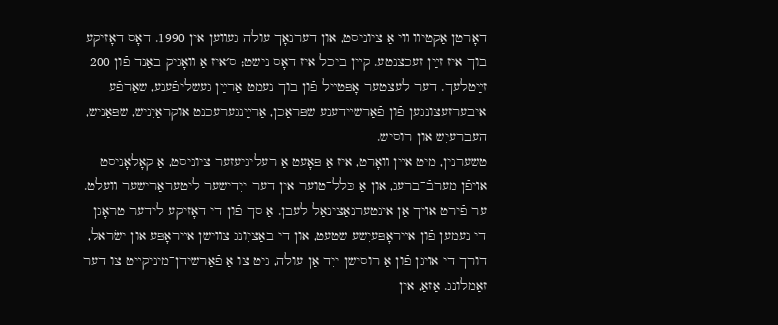דאָרטן אַקטיװ װי אַ ציוניסט, און דערנאָך עולה געװען אין 1990. דאָס דאָזיקע בוך איז זײַן זעכצנטע. קײן ביכל איז דאָס נישט; ס׳איז אַ װאָגיק באַנד פֿון 200 זײַטלעך. דער לעצטער אָפּטײל פֿון בוך נעמט אַרײַן געשליפֿענע, שאַרפֿע איבערזעצונגען פֿון פֿאַרשײדענע שפּראַכן, אַרײַנגערעכנט אוקראַיִניש, שפּאַניש, העברעיִש און רוסיש.
טשערנין, מיט אײן װאָרט, איז אַ פּאָעט אַ רעליגיעזער ציוניסט, אַ קאָלאָניסט אױפֿן מערבֿ־ברעג, און אַ כּלל־טוער אין דער ייִדישער ליטעראַרישער װעלט. ער פֿירט אױך אַן אינטערנאַצינאַל לעבן. אַ סך פֿון די דאָזיקע לידער טראָגן די נעמען פֿון אײראָפּעיִשע שטעט, און די באַציִונג צװישן אײראָפּע און ישׂראל, דורך די אױגן פֿון אַ רוסישן ייִד אַן עולה, גיט צו אַ פֿאַרשידן־מיניקײט צו דער זאַמלונג. אַזאַ, אין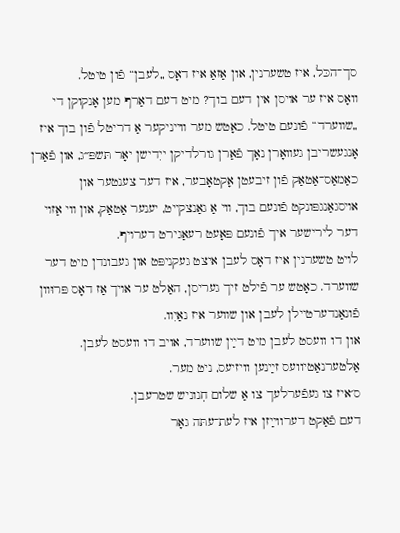סך־הכּל, איז טשערנין, און אַזאַ איז דאָס „לעבן“ פֿון טיטל.
װאָס איז ער אױסן אין דעם בוך? מיט דעם דאַרף מען אָנקוקן די „שװערד“ פֿונעם טיטל. כאָטש מער װײניקער אַ דריטל פֿון בוך איז אָנגעשריבן געװאָרן נאָך פֿאַרן גורלדיקן ייִדישן יאָר תּשפּ״ג, און פֿאַרן כאַמאַס־אַטאַק פֿון זיבעטן אָקטאָבער, איז דער צענטער און אױסגאַנגפּונקט פֿונעם בוך, װי אַ גאַנצקײט, יענער אַטאַק, און װי אַזױ דער לירישער איך פֿונעם פּאָעט רעאַגירט דערױף.
לױט טשערנין איז דאָס לעבן איצט געקניפּט און געבונדן מיט דער שװערד. כאָטש ער פֿילט זיך געריסן, האַלט ער אױך אַז דאָס פּרוּװן פֿונאַנדערטײלן לעבן און שװער איז נאַיִװ.
און דו וועסט לעבן מיט דײַן שווערד, אויב דו וועסט לעבן.
אַלטערנאַטיוועס זײַנען וויזיעס, ניט מער.
ס׳איז צו געפֿערלעך צו אַ שלום חְנוניש שטרעבן.
דעם פֿאַקט דערווײַזן איז לעת־עתּה גאָר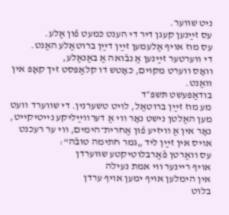ניט שווער.
עס זײַנען קעגן דיר די הענט כּמעט פֿון אַלע.
עס מוז אויף אַלעמען זײַן דײַן ברוטאַלע האַנט.
די ווערטער זײַנען אַ נבֿואה אַ באַנאַלע,
וואָס ווערט מקוים, כאָטש דו קלאַפּסט זיך קאָפּ אין וואַנט.
בודאַפּעשט תּשפּ״ד
מע מוז זײַן ברוטאַל, לױט טשערנין. די שװערד װעט מען האַלטן נישט נאָר װי אַ דערװײַליקע נײטיקײט, נאָר אין אַ װיזיע פֿון אַחרית־הימים, װי ער רעכנט אױס אין זײַן ליד „גמר חתימה טובֿה“:
עס וואַרטן פֿאַרבלוטיקטע שווערדן
אויף ריינער ווי אמת נעילה
אין הימלען אויף ימען אויף ערדן
בלוט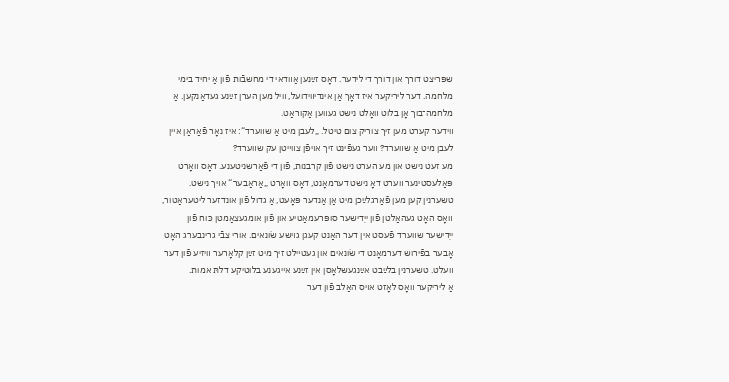שפּריצט דורך און דורך די לידער. דאָס זײַנען אַװדאי די מחשבֿות פֿון אַ יחיד בימי מלחמה. דער ליריקער איז דאָך אַן אינדיװידועל, װיל מען הערן זײַנע געדאַנקען. אַ מלחמה־בוך אָן בלוט װאָלט נישט געװען אַקוראַט.
װידער קערט מען זיך צוריק צום טיטל. „לעבן מיט אַ שװערד“: איז נאָר פֿאַראַן אײן לעבן מיט אַ שװערד? װער געפֿינט זיך אױפֿן צװײטן עק שװערד?
מע זעט נישט און מע הערט נישט פֿון קרבנות, פֿון די פֿאַרשניטענע. דאָס װאָרט פּאַלעסטינער װערט דאָ נישט דערמאָנט, דאָס װאָרט „אַראַבער“ אױך נישט.
טשערנין קען מען פֿאַרגלײַכן מיט אַן אַנדער פּאָעט, אַ גדול פֿון אונדזער ליטעראַטור, װאָס האָט געהאַלטן פֿון ייִדישער סופּרעמאַטיע און פֿון אומגעצאַמטן כּוח פֿון ייִדישער שװערד פֿעסט אין דער האַנט קעגן גױשע שׂונאים. אורי צבֿי גרינבערג האָט אָבער בפֿירוש דערמאָנט די שׂונאים און געטײלט זיך מיט זײַן קלאָרער װיזיע פֿון דער װעלט. טשערנין בלײַבט אײַנגעשלאָסן אין זײַנע אײגענע בלוטיקע דלתּ אמות.
אַ ליריקער װאָס לאָזט אױס האַלב פֿון דער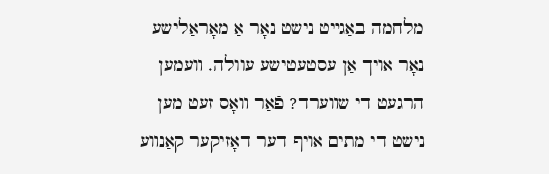מלחמה באַגײט נישט נאָר אַ מאָראַלישע נאָר אױך אַן עסטעטישע עוולה. װעמען הרגעט די שװערד? פֿאַר װאָס זעט מען נישט די מתים אױף דער דאָזיקער קאַנװע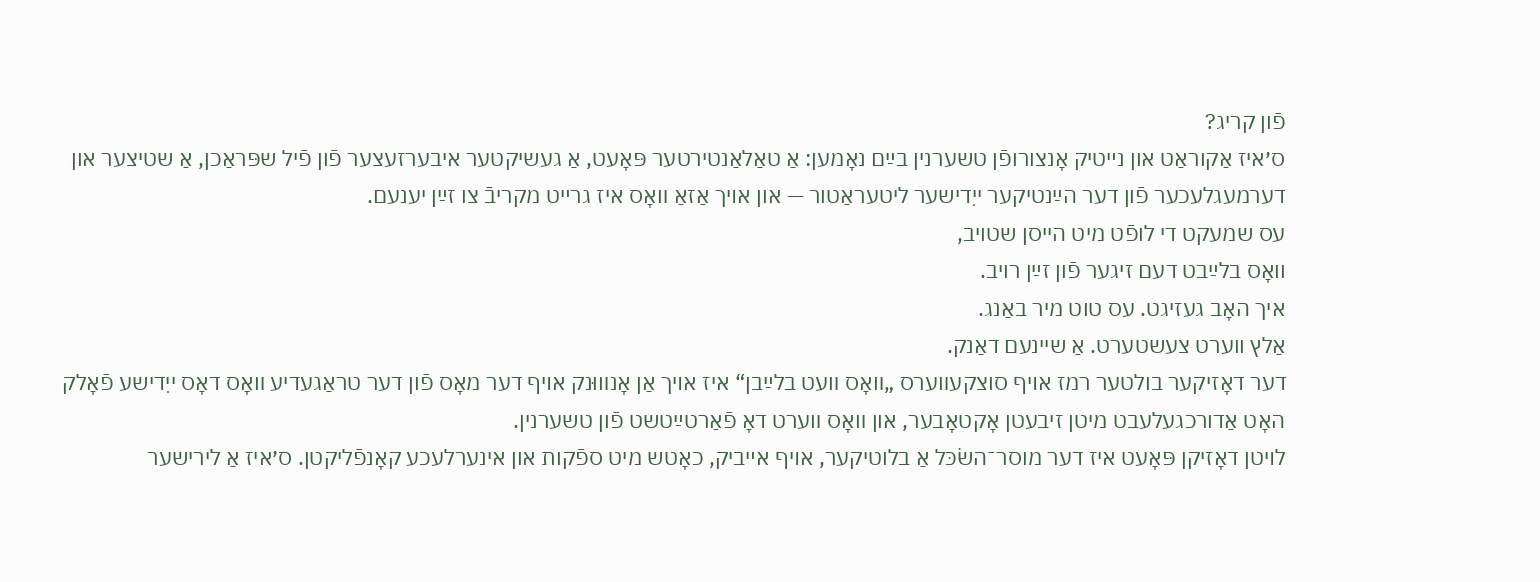פֿון קריג?
ס׳איז אַקוראַט און נײטיק אָנצורופֿן טשערנין בײַם נאָמען: אַ טאַלאַנטירטער פּאָעט, אַ געשיקטער איבערזעצער פֿון פֿיל שפּראַכן, אַ שטיצער און דערמעגלעכער פֿון דער הײַנטיקער ייִדישער ליטעראַטור — און אױך אַזאַ װאָס איז גרײט מקריבֿ צו זײַן יענעם.
עס שמעקט די לופֿט מיט הייסן שטויב,
וואָס בלײַבט דעם זיגער פֿון זײַן רויב.
איך האָב געזיגט. עס טוט מיר באַנג.
אַלץ ווערט צעשטערט. אַ שיינעם דאַנק.
דער דאָזיקער בולטער רמז אױף סוצקעװערס „װאָס װעט בלײַבן“ איז אױך אַן אָנװוּנק אױף דער מאָס פֿון דער טראַגעדיע װאָס דאָס ייִדישע פֿאָלק האָט אַדורכגעלעבט מיטן זיבעטן אָקטאָבער, און װאָס װערט דאָ פֿאַרטײַטשט פֿון טשערנין.
לױטן דאָזיקן פּאָעט איז דער מוסר־השׂכּל אַ בלוטיקער, אױף אײביק, כאָטש מיט ספֿקות און אינערלעכע קאָנפֿליקטן. ס׳איז אַ לירישער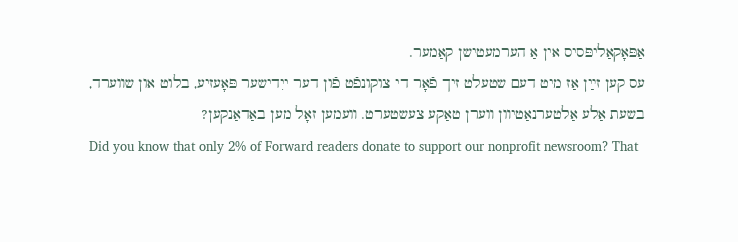אַפּאָקאַליפּסיס אין אַ הערמעטישן קאַמער.
עס קען זײַן אַז מיט דעם שטעלט זיך פֿאָר די צוקונפֿט פֿון דער ייִדישער פּאָעזיע, בלוט און שװערד, בשעת אַלע אַלטערנאַטיװן װערן טאַקע צעשטערט. װעמען זאָל מען באַדאַנקען?
Did you know that only 2% of Forward readers donate to support our nonprofit newsroom? That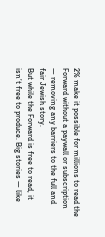2% make it possible for millions to read the Forward without a paywall or subscription — removing any barriers to the full and fair Jewish story.
But while the Forward is free to read, it isn’t free to produce. Big stories — like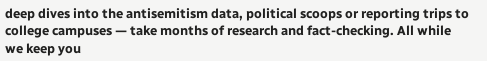deep dives into the antisemitism data, political scoops or reporting trips to college campuses — take months of research and fact-checking. All while we keep you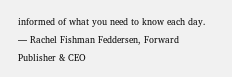informed of what you need to know each day.
— Rachel Fishman Feddersen, Forward Publisher & CEO